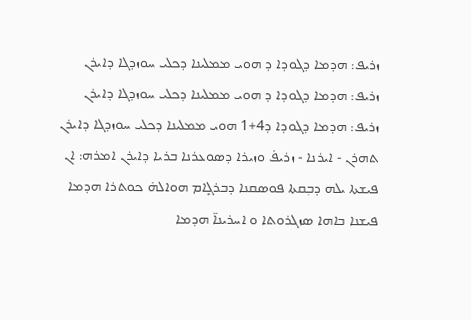ܙܪܝܦ: ܗܕܡܐ ܕܓܘܕܐ ܕ ܗܘܝ ܡܡܠܝܢܐ ܕܟܠܝ ܚܘܙܕܓܐ ܕܐܝܪܢ
ܙܪܝܦ: ܗܕܡܐ ܕܓܘܕܐ ܕ ܗܘܝ ܡܡܠܝܢܐ ܕܟܠܝ ܚܘܙܕܓܐ ܕܐܝܪܢ
ܙܪܝܦ: ܗܕܡܐ ܕܓܘܕܐ ܕ4+1 ܗܘܝ ܡܡܠܝܢܐ ܕܟܠܝ ܚܘܙܕܓܐ ܕܐܝܪܢ
ܬܗܪܢ - ܐܝܪܢܐ - ܙܪܝܦ̇ ܘܙܝܪܐ ܕܣܘܥܪܢܐ ܒܪܝܐ ܕܐܝܪܢ ܐܡܪܗ: ܐܢ ܦܝܫܬܐ ܝܠܗ ܕܒܼܩܬܐ ܦܘܣܩܢܐ ܕܒܪܓܻܐܡ ܗܘܐܠܗ̇ ܟܘܬܪܐ ܗܕܡܐ ܦܝܫܢܐ ܒܐܗܐ ܣܙܓܪܘܬܐ ܘ ܐܚܪܝܢܐ̈ ܗܕܡܐ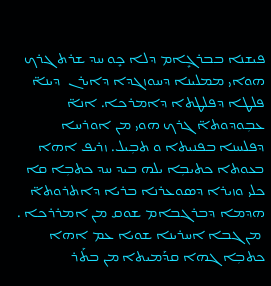ܦܝܫܢܐ ܒܒܪܓܻܐܡ ܕܠܐ ܟܻܘ ܚܕ ܫܪܬ ܓܪܟ ܗܘܐܝ ܡܡܠܝܢܐ ܕܚܘܙܓܕܐ ܕܐܝܪܢ  ܕܝܢܐ̈ ܦܠܛܐ ܕܦܠܛܬܐ ܕܐܡܪܟܐ. ܐܢܐ̈ ܥܒܼܘܕܘܬܐ̈ ܓܪܟ ܗܘܝ ܡܢ ܐܘܪܚܐ ܕܦܠܚܢܐ ܒܦܢܝܬܐ ܘ ܬܒܼܝܠ. ܙܪܝܦ ܐܗܐ ܒܥܘܬܐ ܟܬܝܒܼܐ ܝܠܗ ܒܝܕ ܚܕ ܟܬܒܼܐ ܩܐ ܟܠܝ ܘܙܝܪܐ ܕܣܘܥܪܢܐ ܒܪܝܐ ܕܐܬܪܘܬܐ̈ ܗܕܡܐ ܕܒܪܓܒܐܡ ܫܘܩ ܡܢ ܐܡܪܪܟܐ .
 ܡܢ ܓܒܐ ܐܚܪܝܢܐ ܫܘܝܐ ܥܡ ܐܗܐ ܟܬܒܼܐ ܓܗܐ ܩܕܰܡܝܬܐ ܡܢ ܒܬܰܪ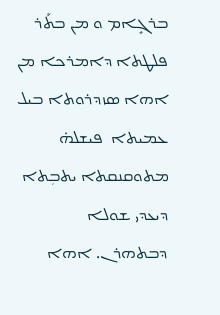ܒܪܓܻܐܡ ܘ ܡܢ ܒܬܰܪ ܦܠܛܬܐ ܕܐܡܪܟܐ ܡܢ ܐܗܐ ܣܙܕܪܘܬܐ ܒܝܠ ܥܡܝܬܐ  ܦܝܫܠܗ̇ ܡܬܘܩܢܩܬܐ ܝܬܒܼܬܐ ܕܝܥܕܝ ܫܘܠܐ  ܕܒܬܗܪܢ. ܐܗܐ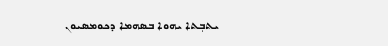ܝܬܒܼܬܐ ܝܗܘܐ ܒܣܗܡܐ ܕܟܘܡܣܝܘܢ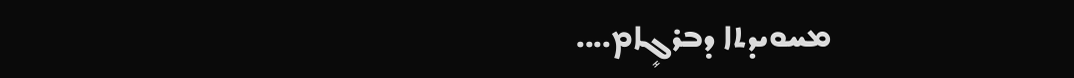ܡܚܘܝܕܬܐ ܕܒܪܓܻܐܡ....